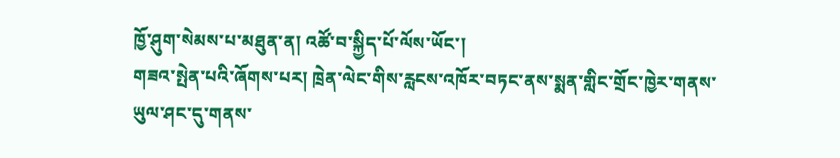ཁྱོ་ཤུག་སེམས་པ་མཐུན་ན། འཚོ་བ་སྐྱིད་པོ་ལོས་ཡོང་།
གཟའ་སྤེན་པའི་ཞོགས་པར། ཁྲེན་ལེང་གིས་རླངས་འཁོར་བཏང་ནས་སྨན་གླིང་གྲོང་ཁྱེར་གནས་ཡུལ་ཤང་དུ་གནས་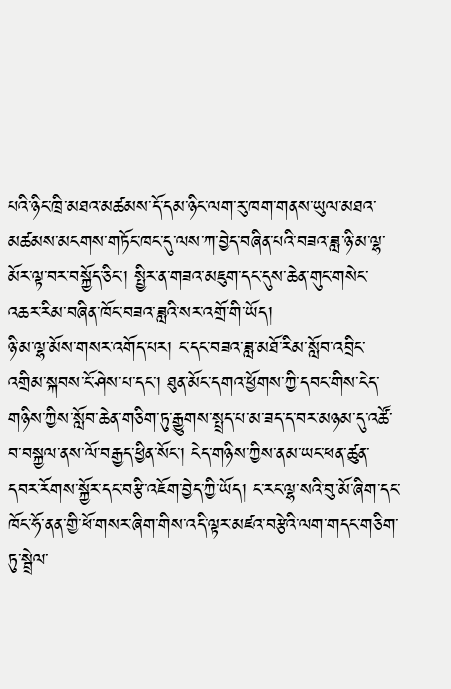པའི་ཉིང་ཁྲི་མཐའ་མཚམས་དོ་དམ་ཉིང་ལག་རུ་ཁག་གནས་ཡུལ་མཐའ་མཚམས་མངགས་གཏོང་ཁང་དུ་ལས་ཀ་བྱེད་བཞིན་པའི་བཟའ་ཟླ་ཉི་མ་ལྷ་མོར་ལྟ་བར་བསྐྱོད་ཅིང་། སྤྱིར་ན་གཟའ་མཇུག་དང་དུས་ཆེན་གུང་གསེང་འཆར་རིམ་བཞིན་ཁོང་བཟའ་ཟླའི་སར་འགྲོ་གི་ཡོད།
ཉི་མ་ལྷ་མོས་གསར་འགོད་པར། ང་དང་བཟའ་ཟླ་མཐོ་རིམ་སློབ་འབྲིང་འགྲིམ་སྐབས་ངོ་ཤེས་པ་དང་། ཐུན་མོང་དགའ་ཕྱོགས་ཀྱི་དབང་གིས་ངེད་གཉིས་ཀྱིས་སློབ་ཆེན་གཅིག་ཏུ་རྒྱུགས་སྤྲད་པ་མ་ཟད་ད་བར་མཉམ་དུ་འཚོ་བ་བསྐྱལ་ནས་ལོ་བརྒྱད་ཕྱིན་སོང་། ངེད་གཉིས་ཀྱིས་ནམ་ཡང་ཕན་ཚུན་དབར་རོགས་སྐྱོར་དང་བརྩི་འཇོག་བྱེད་ཀྱི་ཡོད། ང་རང་ལྷ་སའི་བུ་མོ་ཞིག་དང་ཁོང་ཧོ་ནན་གྱི་ཕོ་གསར་ཞིག་གིས་འདི་ལྟར་མཛའ་བརྩེའི་ལག་གདང་གཅིག་ཏུ་སྦྲེལ་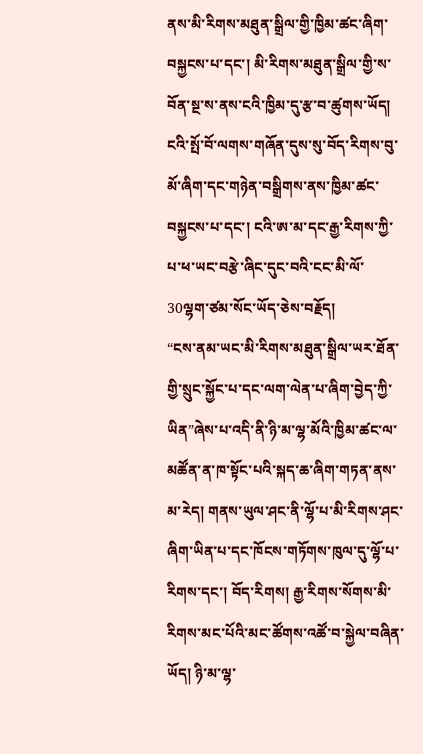ནས་མི་རིགས་མཐུན་སྒྲིལ་གྱི་ཁྱིམ་ཚང་ཞིག་བསྐྱངས་པ་དང་། མི་རིགས་མཐུན་སྒྲིལ་གྱི་ས་བོན་སྔ་ས་ནས་ངའི་ཁྱིམ་དུ་རྩ་བ་ཚུགས་ཡོད། ངའི་སྤོ་བོ་ལགས་གཞོན་དུས་སུ་བོད་རིགས་བུ་མོ་ཞིག་དང་གཉེན་བསྒྲིགས་ནས་ཁྱིམ་ཚང་བསྐྱངས་པ་དང་། ངའི་ཨ་མ་དང་རྒྱ་རིགས་ཀྱི་པ་ཕ་ཡང་བརྩེ་ཞིང་དུང་བའི་ངང་མི་ལོ་30ལྷག་ཙམ་སོང་ཡོད་ཅེས་བརྗོད།
“ངས་ནམ་ཡང་མི་རིགས་མཐུན་སྒྲིལ་ཡར་ཐོན་གྱི་སྲུང་སྐྱོང་པ་དང་ལག་ལེན་པ་ཞིག་བྱེད་ཀྱི་ཡིན”ཞེས་པ་འདི་ནི་ཉི་མ་ལྷ་མོའི་ཁྱིམ་ཚང་ལ་མཚོན་ན་ཁ་སྟོང་པའི་སྐད་ཆ་ཞིག་གཏན་ནས་མ་རེད། གནས་ཡུལ་ཤང་ནི་ལྷོ་པ་མི་རིགས་ཤང་ཞིག་ཡིན་པ་དང་ཁོངས་གཏོགས་ཁུལ་དུ་ལྷོ་པ་རིགས་དང་། བོད་རིགས། རྒྱ་རིགས་སོགས་མི་རིགས་མང་པོའི་མང་ཚོགས་འཚོ་བ་སྐྱེལ་བཞིན་ཡོད། ཉི་མ་ལྷ་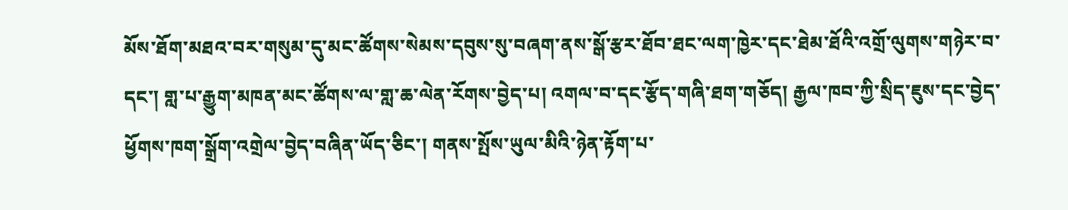མོས་ཐོག་མཐའ་བར་གསུམ་དུ་མང་ཚོགས་སེམས་དབུས་སུ་བཞག་ནས་སྒོ་རྩར་ཐོབ་ཐང་ལག་ཁྱེར་དང་ཐེམ་ཐོའི་འགྲོ་ལུགས་གཉེར་བ་དང་། གླ་པ་རྒྱུག་མཁན་མང་ཚོགས་ལ་གླ་ཆ་ལེན་རོགས་བྱེད་པ། འགལ་བ་དང་རྩོད་གཞི་ཐག་གཅོད། རྒྱལ་ཁབ་ཀྱི་སྲིད་ཇུས་དང་བྱེད་ཕྱོགས་ཁག་སྒྲོག་འགྲེལ་བྱེད་བཞིན་ཡོད་ཅིང་། གནས་སྤོས་ཡུལ་མིའི་ཉེན་རྟོག་པ་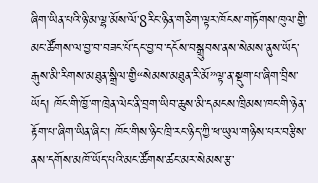ཞིག་ཡིན་པའི་ཉི་མ་ལྷ་མོས་ལོ་8རིང་ཉིན་གཅིག་ལྟར་ཁོངས་གཏོགས་ཁུལ་གྱི་མང་ཚོགས་ལ་བྱ་བ་བཟང་པོ་དང་བྱ་བ་དངོས་བསྒྲུབས་ནས་སེམས་ནུས་ཡོད་རྒུས་མི་རིགས་མཐུན་སྒྲིལ་གྱི“སེམས་མཐུན་རི་མོ”ལྟ་ན་སྡུག་པ་ཞིག་བྲིས་ཡོད། ཁོང་གི་ཁྱོ་ག་ཁྲེན་ལེང་ནི་བྲག་ཡིབ་ཆུས་མི་དམངས་ཁྲིམས་ཁང་གི་ཉེན་རྟོག་པ་ཞིག་ཡིན་ཞིང་། ཁོང་གིས་ཉིང་ཁྲི་རང་ཉིད་ཀྱི་ཕ་ཡུལ་གཉིས་པར་བརྩིས་ནས་དགོས་མཁོ་ཡོད་པའི་མང་ཚོགས་ཚང་མར་སེམས་རྩ་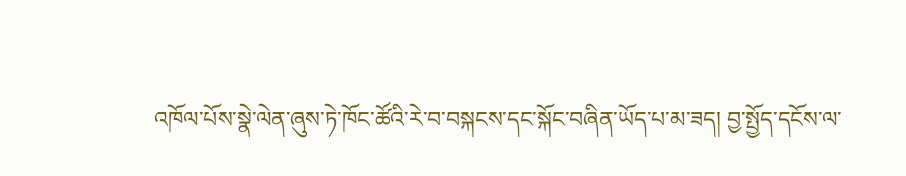འཁོལ་པོས་སྣེ་ལེན་ཞུས་ཏེ་ཁོང་ཚོའི་རེ་བ་བསྐངས་དང་སྐོང་བཞིན་ཡོད་པ་མ་ཟད། བྱ་སྤྱོད་དངོས་ལ་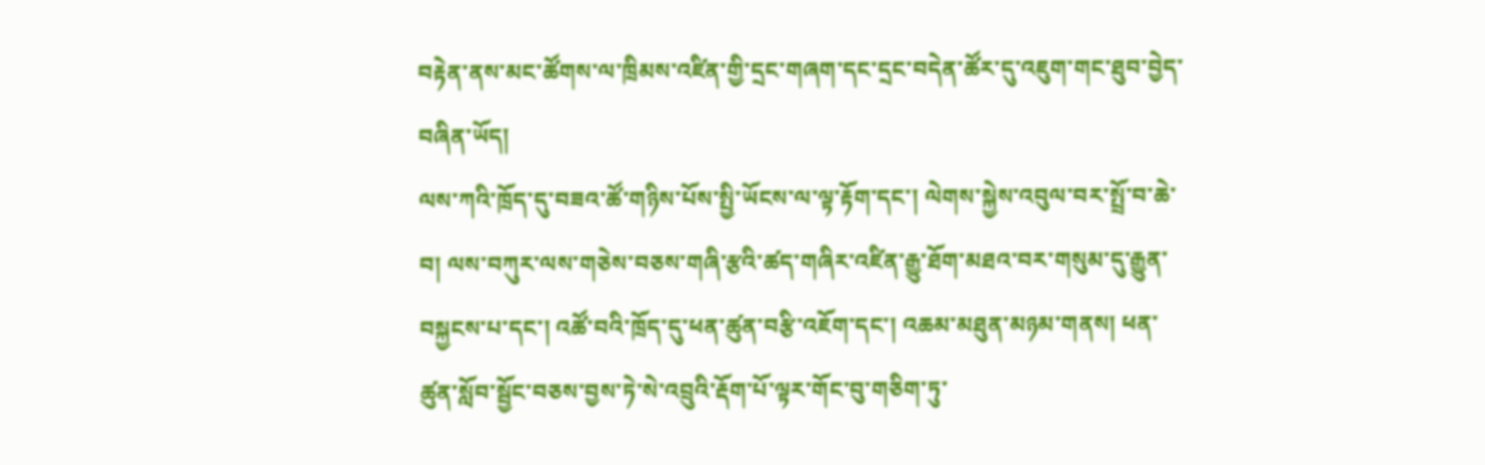བརྟེན་ནས་མང་ཚོགས་ལ་ཁྲིམས་འཛིན་གྱི་དྲང་གཞག་དང་དྲང་བདེན་ཚོར་དུ་འཇུག་གང་ཐུབ་བྱེད་བཞིན་ཡོད།
ལས་ཀའི་ཁྲོད་དུ་བཟའ་ཚོ་གཉིས་པོས་སྤྱི་ཡོངས་ལ་ལྟ་རྟོག་དང་། ལེགས་སྐྱེས་འབུལ་བར་སྤྲོ་བ་ཆེ་བ། ལས་བཀུར་ལས་གཅེས་བཅས་གཞི་རྩའི་ཚད་གཞིར་འཛིན་རྒྱུ་ཐོག་མཐའ་བར་གསུམ་དུ་རྒྱུན་བསྐྱངས་པ་དང་། འཚོ་བའི་ཁྲོད་དུ་ཕན་ཚུན་བརྩི་འཇོག་དང་། འཆམ་མཐུན་མཉམ་གནས། ཕན་ཚུན་སློབ་སྦྱོང་བཅས་བྱས་ཏེ་སེ་འབྲུའི་རྡོག་པོ་ལྟར་གོང་བུ་གཅིག་ཏུ་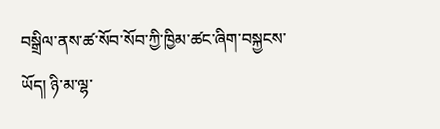བསྒྲིལ་ནས་ཚ་སོབ་སོབ་ཀྱི་ཁྱིམ་ཚང་ཞིག་བསྐྱངས་ཡོད། ཉི་མ་ལྷ་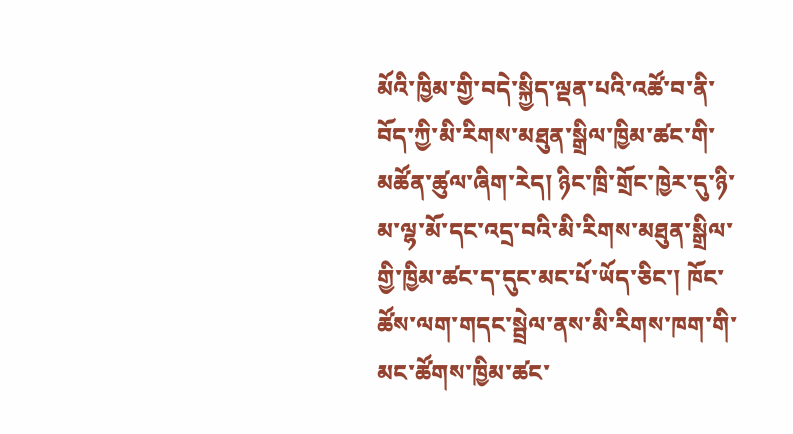མོའི་ཁྱིམ་གྱི་བདེ་སྐྱིད་ལྡན་པའི་འཚོ་བ་ནི་བོད་ཀྱི་མི་རིགས་མཐུན་སྒྲིལ་ཁྱིམ་ཚང་གི་མཚོན་ཚུལ་ཞིག་རེད། ཉིང་ཁྲི་གྲོང་ཁྱེར་དུ་ཉི་མ་ལྷ་མོ་དང་འདྲ་བའི་མི་རིགས་མཐུན་སྒྲིལ་གྱི་ཁྱིམ་ཚང་ད་དུང་མང་པོ་ཡོད་ཅིང་། ཁོང་ཚོས་ལག་གདང་སྦྲེལ་ནས་མི་རིགས་ཁག་གི་མང་ཚོགས་ཁྱིམ་ཚང་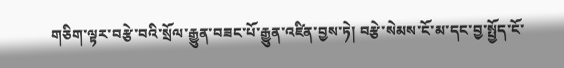གཅིག་ལྟར་བརྩེ་བའི་སྲོལ་རྒྱུན་བཟང་པོ་རྒྱུན་འཛིན་བྱས་ཏེ། བརྩེ་སེམས་ངོ་མ་དང་བྱ་སྤྱོད་ངོ་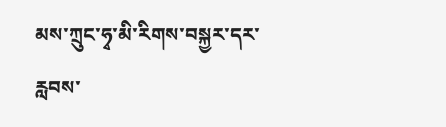མས་ཀྲུང་ཧྭ་མི་རིགས་བསྐྱར་དར་རླབས་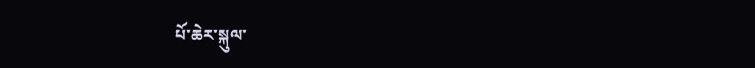པོ་ཆེར་སྐུལ་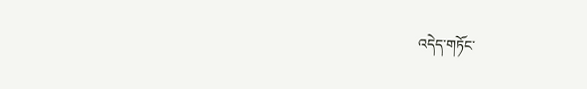འདེད་གཏོང་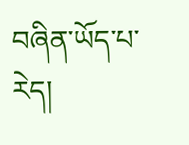བཞིན་ཡོད་པ་རེད།